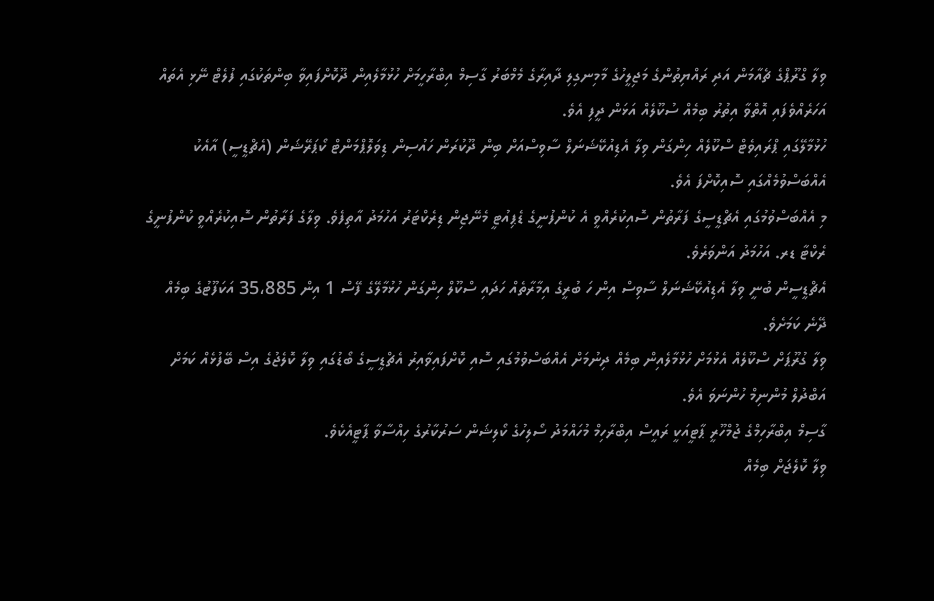ވިލާ ގްރޫޕްގެ ޗެއާމަން އަދި ރައްޔިތުންގެ މަޖިލީހުގެ މާމިނގިލި ދާއިރާގެ މެމްބަރު ގާސިމް އިބްރާހީމަށް ހުޅުމާލެއިން ދޫކޮށްފައިވާ ބިންތަކުގައި ފުލެޓް ނޭޅި އެތައް އަހަރެއްވެފައި އޮތްވާ އިތުރު ބިމެއް ސުކޫލެއް އަޅަން ދީފި އެވެ.
ހުޅުމާލޭގައި ޕްރައިވެޓް ސްކޫލެއް ހިންގަން ވިލާ އެޑިއުކޭޝަނަލް ސާވިސްއަށް ބިން ދޫކުރަން ހައުސިން ޑިވަލޮޕްމަންޓް ކޯޕަރޭޝަން (އެޗްޑީސީ) އާއެކު އެއްބަސްވުމެއްގައި ސޮއިކޮށްފަ އެވެ.
މި އެއްބަސްވުމުގައި އެޗްޑީސީގެ ފަރާތުން ސޮއިކުރެއްވީ އެ ކުންފުނީގެ ޑެޕިއުޓީ މެނޭޖިން ޑިރެކްޓަރު އަހުމަދު އާތިފެވެ. ވިލާގެ ފަރާތުން ސޮއިކުރެއްވީ ކުންފުނީގެ ރެކްޓާ ޑރ. އަހުމަދު އަންވަރެވެ.
އެޗްޑީސީން ބުނީ ވިލާ އެޑިއުކޭޝަނަލް ސާވިސް އިން ހަ ބުރީގެ އިމާރާތެއް ހަދައި ސްކޫލް ހިންގަން ހުޅުމާލޭގެ ފޭސް 1 އިން 35،885 އަކަފޫޓުގެ ބިމެއް ދޭނެ ކަމަށެވެ.
ވިލާ ގުރޫޕަށް ސްކޫލެއް އެޅުމަށް ހުޅުމާލެއިން ބިމެއް ދިނުމަށް އެއްބަސްވުމުގައި ސޮއި ކޮށްފައިވާއިރު އެޗްޑީސީގެ ބޯޑުގައި ވިލާ ކޮލެޖުގެ އިސް ބޭފުޅެއް ކަމަށް އަބްދުލް މުންނިމް ހުންނަވަ އެވެ.
ގާސިމް އިބްރާހިމްގެ ޖުމްހޫރީ ޕާޓީއަކީ ރައީސް އިބްރާހިމް މުހައްމަދު ސޯލިހުގެ ކޯލިޝަން ސަރުކާރުގެ ހިއްސާވާ ޕާޓީއެކެވެ.
ވިލާ ކޮލެޖަށް ބިމެއް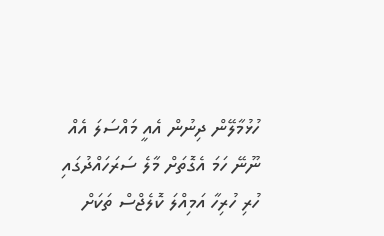ހުޅުމާލޭން ދިނުން އެއީ މައްސަލަ އެއް ނޫނޭ ހަމަ އެގޮތަށް މާލެ ސަރަހައްދުގައި ހުރި ހުރިހާ އަމިއްލަ ކޮލެޖްސް ތަކަށް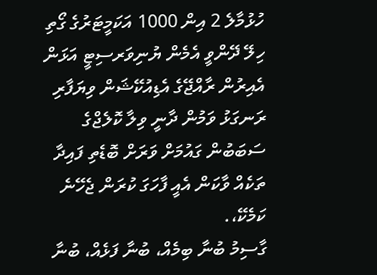ހުޅުމާލެ 2 އިން 1000 އަކަމީޓަރުގެ ގޯތި ހިލޭ ދޭންވީ އެމެން ޔުނިވަރސިޓީ އަޅަން އެއިރުން ރާއްޖޭގެ އެޑިއުކޭޝަން ވިޔަފާރި ރަނގަޅު ވަމުން ދާނީ ވިލާ ކޮލެޖްގެ ސަބަބުން ގައުމަށް ވަރަށް ބޮޑެތި ފައިދާ ތަކެއް ވާކަން އެއީ ފާހަގަ ކުރަން ޖެހޭނެ ކަމެކޭ،.
ގާސިމު ބުނާ ބިމެއް، ބުނާ ފަޅެއް، ބުނާ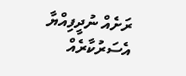ރަށެއް ނުދީފިއްޔާ އެސަރުކާރެއް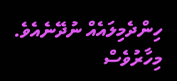ހިންދެމިލައެއް ނުދޭނެއެވެ. މިހާރުވެސް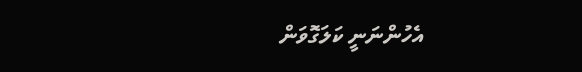އެހުންނަނީ ކަލަގޮވަން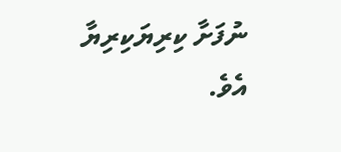ނުފަށާ ކިރިޔަކިރިޔާ އެވެ.